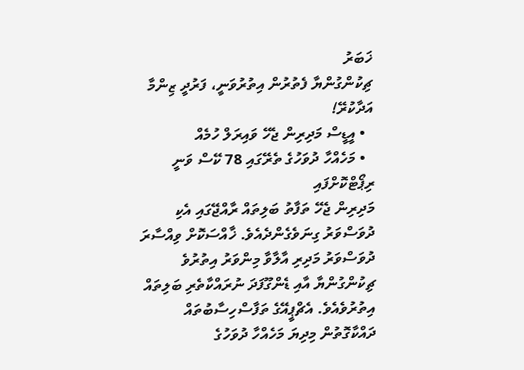ޚަބަރު
ޗިކުންގުންޔާ ފެތުރުން އިތުރުވަނީ، ފަރުދީ ޒިންމާ އަދާކުރޭ!
  • އީޑީސް މަދިރިން ޖެހޭ ވައިރަލް ހުމެއް
  • މަހެއްހާ ދުވަހުގެ ތެރޭގައި 78 ކޭސް ވަނީ ރިޕޯޓްކޮށްފައި
މަދިރިން ޖެހޭ ތަފާތު ބަލިތައް ރާއްޖޭގައި އެކި ދުވަސްވަރު ގިނަވެގެންދެއެވެ. ޚާއްސަކޮށް ވިއްސާރަ ދުވަސްވަރު މަދިރި އާލާވާ މިންވަރު އިތުރުވެ ޗިކުންގުންޔާ އާއި ޑެންގޫފަދަ ނުރައްކާތެރި ބަލިތައް އިތުރުވެއެވެ. އެޗްޕީއޭގެ ތަފާސްހިސާބުތައް ދައްކާގޮތުން މިދިޔަ މަހެއްހާ ދުވަހުގެ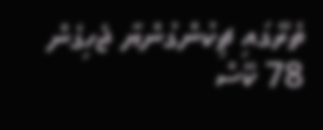ތެރޭގައި ޗިކުންގުންޔާ ޖެހިގެން 78 ކޭސް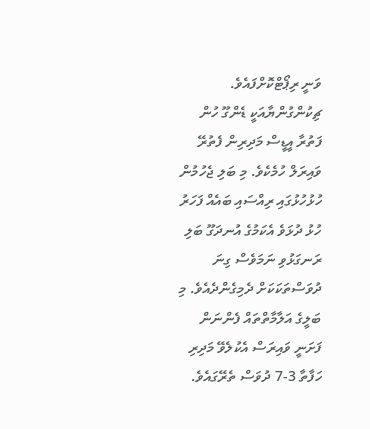ވަނީ ރިޕޯޓްކޮށްފައެވެ.
ޗިކުންގުންޔާއަކީ ޑެންގޫ ހުން ފަތުރާ އީޑީސް މަދިރިން ފެތުރޭ ވައިރަލް ހުމެކެވެ. މި ބަލި ޖެހުމުން ހުޅުހުޅުގައި ރިއްސައި ބައެއް ފަހަރު ހުޅު ދުޅަވެ އެކަމުގެ އުނދަގޫ ބަލި ރަނގަޅުވި ނަމަވެސް ގިނަ ދުވަސްތަކަކަށް ދެމިގެންދެއެވެ. މި ބަލީގެ އަލާމާތްތައް ފެންނަން ފަށަނީ ވައިރަސް އެކުލެވޭ މަދިރި ހަފާތާ 3-7 ދުވަސް ތެރޭގައެވެ.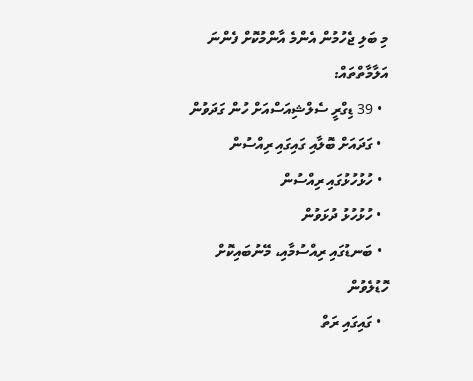މި ބަލި ޖެހުމުން އެންމެ އާންމުކޮށް ފެންނަ އަލާމާތްތައް:
  • 39 ޑިގްރީ ސެލްޝިއަސްއަށް ހުން ގަދަވުން
  • ގަދައަށް ބޮލާއި ގައިގައި ރިއްސުން
  • ހުޅުހުޅުގައި ރިއްސުން
  • ހުޅުހުޅު ދުޅަވުން
  • ބަނޑުގައި ރިއްސުމާއި، މޭނުބައިކޮށް ހޮޑުލެވުން
  • ގައިގައި ރަތް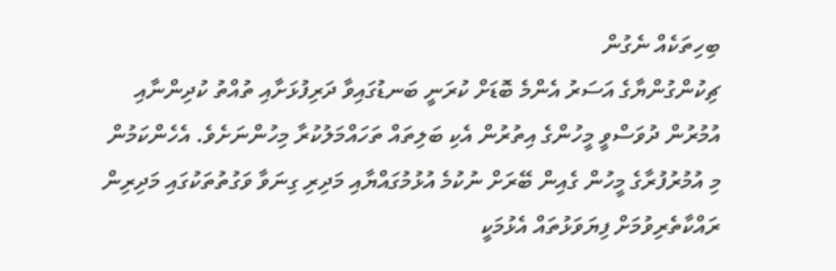ބިހިތަކެއް ނެގުން
ޗިކުންގުންޔާގެ އަސަރު އެންމެ ބޮޑަށް ކުރަނީ ބަނޑުގައިވާ ދަރިފުޅަށާއި ތުއްތު ކުދިންނާއި އުމުރުން ދުވަސްވީ މީހުންގެ އިތުރުން އެކި ބަލިތައް ތަހައްމަލުކުރާ މިހުންނަށެވެ. އެހެންކަމުން މި އުމުރުފުރާގެ މީހުން ގެއިން ބޭރަށް ނުކުމެ އުޅުމުގައްޔާއި މަދިރި ގިނަވާ ވަގުތުތަކުގައި މަދިރިން ރައްކާތެރިވުމަށް ފިޔަވަޅުތައް އެޅުމަކީ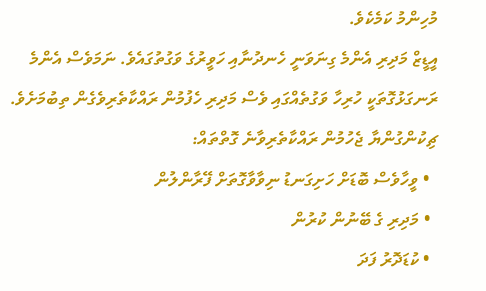މުހިންމު ކަމެކެވެ.
އީޑީޒް މަދިރި އެންމެ ގިނަވަނީ ހެނދުނާއި ހަވީރުގެ ވަގުތުގައެވެ. ނަމަވެސް އެންމެ ރަނގަޅުގޮތަކީ ހުރިހާ ވަގުތެއްގައި ވެސް މަދިރި ހެފުމުން ރައްކާތެރިވެގެން ތިބުމަށެވެ.
ޗިކުންގުންޔާ ޖެހުމުން ރައްކާތެރިވާނެ ގޮތްތައް:
  • ވީހާވެސް ބޮޑަށް ހަށިގަނޑު ނިވާވާގޮތަށް ފޭރާންލުން
  • މަދިރި ގެ ބޭނުން ކުރުން
  • ކުޑަދޮރު ފަދަ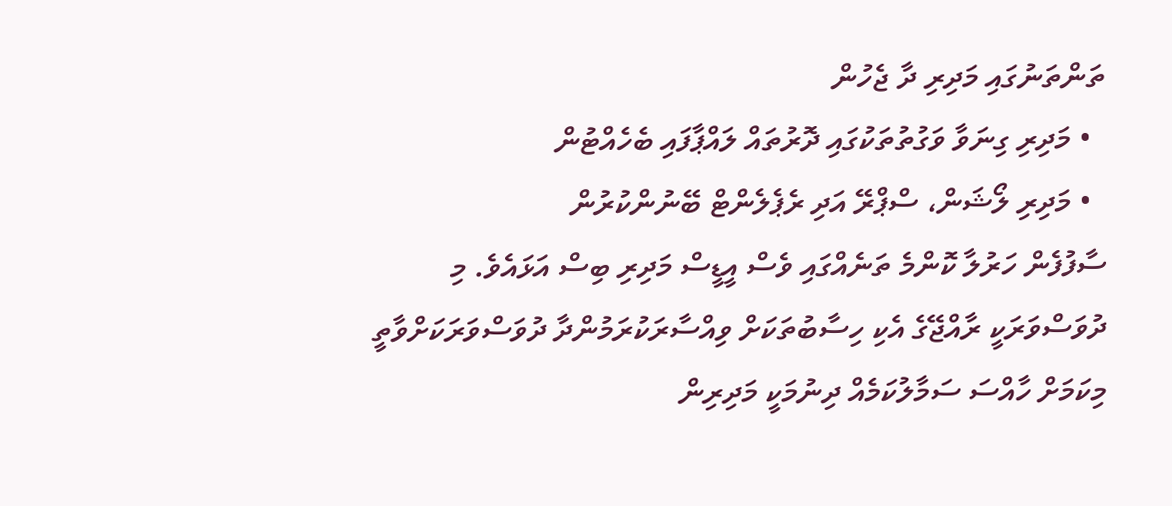ތަންތަނުގައި މަދިރި ދާ ޖެހުން
  • މަދިރި ގިނަވާ ވަގުތުތަކުގައި ދޮރުތައް ލައްޕާފައި ބެހެއްޓުން
  • މަދިރި ލޯޝަން، ސްޕްރޭ އަދި ރެޕެލެންޓް ބޭނުންކުރުން
ސާފުފެން ހަރުލާ ކޮންމެ ތަނެއްގައި ވެސް އީޑީސް މަދިރި ބިސް އަޅައެވެ. މި ދުވަސްވަރަކީ ރާއްޖޭގެ އެކި ހިސާބުތަކަށް ވިއްސާރަކުރަމުންދާ ދުވަސްވަރަކަށްވާތީ މިކަމަށް ހާއްސަ ސަމާލުކަމެއް ދިނުމަކީ މަދިރިން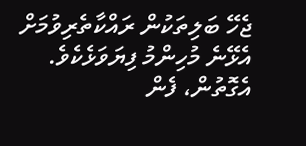ޖެހޭ ބަލިތަކުން ރައްކާތެރިވުމަށް އެޅޭނެ މުހިންމު ފިޔަވަޅެކެވެ. އެގޮތުން، ފެން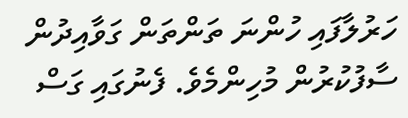ހަރުލާފައި ހުންނަ ތަންތަން ގަވާއިދުން ސާފުކުރުން މުހިންމެވެ. ފެނުގައި ގަސް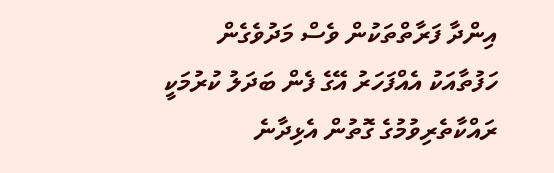އިންދާ ފަރާތްތަކުން ވެސް މަދުވެގެން ހަފުތާއަކު އެއްފަހަރު އޭގެ ފެން ބަދަލު ކުރުމަކީ ރައްކާތެރިވުމުގެ ގޮތުން އެޅިދާނެ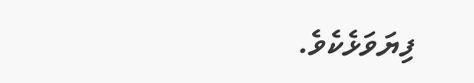ފިޔަވަޅެކެވެ.